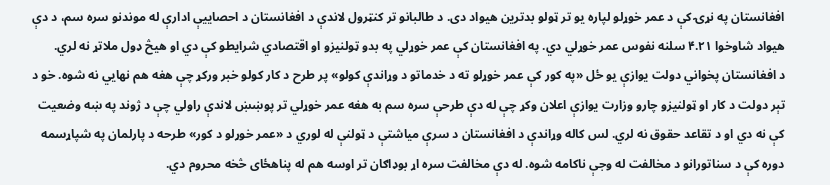افغانستان په نړۍ کې د عمر خوړلو لپاره يو تر ټولو بدترين هيواد دی. د طالبانو تر کنټرول لاندې د افغانستان د احصایيې ادارې له موندنو سره سم، د دې هيواد شاوخوا ۴.۲۱ سلنه نفوس عمر خوړلي دي. په افغانستان کې عمر خوړلي په بدو ټولنيزو او اقتصادي شرايطو کې دي او هيڅ ډول ملاتړ نه لري.
د افغانستان پخواني دولت يوازې يو ځل «په کور کې عمر خوړلو ته د خدماتو د وړاندې کولو» پر طرح د کار کولو خبر ورکړ چې هغه هم نهايي نه شوه. خو د تېر دولت د کار او ټولنيزو چارو وزارت يوازې اعلان وکړ چې له دې طرحې سره سم به هغه عمر خوړلي تر پوښښ لاندې راولي چې د ژوند په ښه وضعيت کې نه دي او د تقاعد حقوق نه لري. لس کاله وړاندې د افغانستان د سرې مياشتې د ټولنې له لوري د «عمر خوړلو د کور» طرحه د پارلمان په شپاړسمه دوره کې د سناتورانو د مخالفت له وجې ناکامه شوه. له دې مخالفت سره اړ بوډاګان تر اوسه هم له پناهځای څخه محروم دي.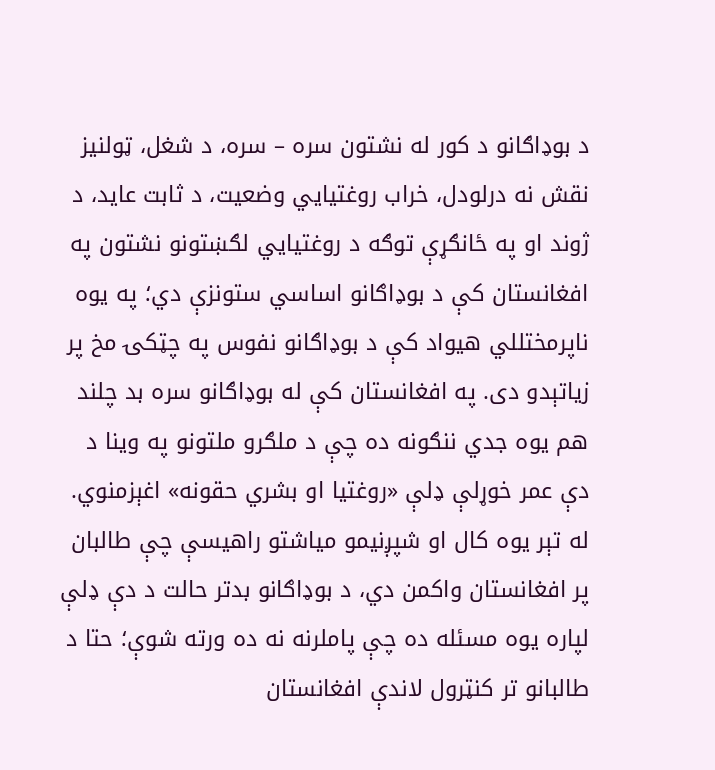د بوډاګانو د کور له نشتون سره – سره، د شغل، ټولنيز نقش نه درلودل، خراب روغتيايي وضعيت، د ثابت عايد، د ژوند او په ځانګړې توګه د روغتيايي لګښتونو نشتون په افغانستان کې د بوډاګانو اساسي ستونزې دي؛ په يوه ناپرمختللي هيواد کې د بوډاګانو نفوس په چټکۍ مخ پر زياتېدو دی. په افغانستان کې له بوډاګانو سره بد چلند هم يوه جدي ننګونه ده چې د ملګرو ملتونو په وينا د دې عمر خوړلې ډلې «روغتيا او بشري حقونه» اغېزمنوي.
له تېر يوه کال او شپږنيمو مياشتو راهيسې چې طالبان پر افغانستان واکمن دي، د بوډاګانو بدتر حالت د دې ډلې لپاره يوه مسئله ده چې پاملرنه نه ده ورته شوې؛ حتا د طالبانو تر کنټرول لاندې افغانستان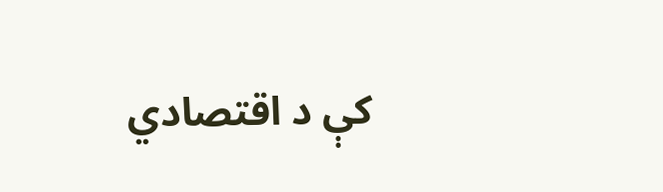کې د اقتصادي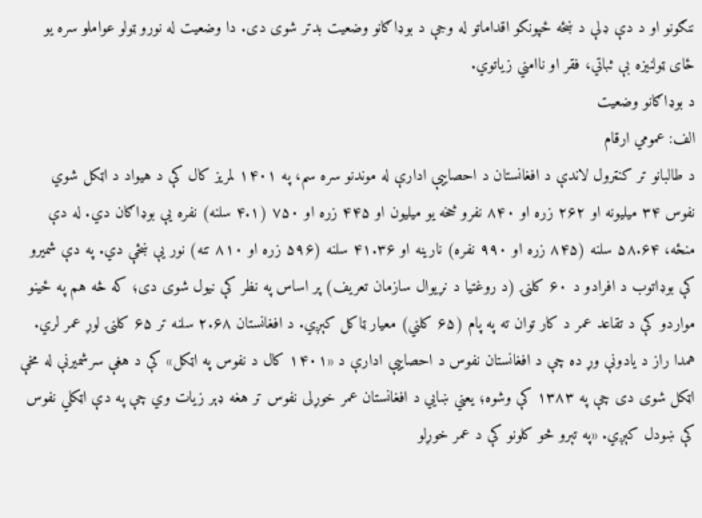ننګونو او د دې ډلې د ښځه ځپونکو اقداماتو له وجې د بوډاګانو وضعيت بدتر شوی دی. دا وضعيت له نورو ټولو عواملو سره يو ځای ټولنيزه بې ثباتي، فقر او ناامني زياتوي.
د بوډاګانو وضعيت
الف: عمومي ارقام
د طالبانو تر کنټرول لاندې د افغانستان د احصایيې ادارې له موندنو سره سم، په ۱۴۰۱ لمريز کال کې د هيواد د اټکل شوي نفوس ۳۴ ميليونه او ۲۶۲ زره او ۸۴۰ نفرو څخه يو ميليون او ۴۴۵ زره او ۷۵۰ (۴.۱ سلنه) نفره يې بوډاګان دي. له دې منځه، ۵۸.۶۴ سلنه (۸۴۵ زره او ۹۹۰ نفره) نارينه او ۴۱.۳۶ سلنه (۵۹۶ زره او ۸۱۰ تنه) نور يې ښځې دي. په دې شميرو کې بوډاتوب د افرادو د ۶۰ کلنۍ (د روغتيا د نړيوال سازمان تعريف) پر اساس په نظر کې نيول شوی دی؛ که څه هم په ځينو مواردو کې د تقاعد عمر د کار توان ته په پام (۶۵ کلني) معيار ټاکل کېږي. د افغانستان ۲.۶۸ سلنه تر ۶۵ کلنۍ لوړ عمر لري.
همدا راز د يادونې وړ ده چې د افغانستان نفوس د احصایيې ادارې د «۱۴۰۱ کال د نفوس په اټکل» کې د هغې سرشميرنې له مخې اټکل شوی دی چې په ۱۳۸۳ کې وشوه؛ يعني ښايي د افغانستان عمر خوړلی نفوس تر هغه ډېر زيات وي چې په دې اټکلي نفوس کې ښودل کېږي. «په تېرو څو کلونو کې د عمر خوړلو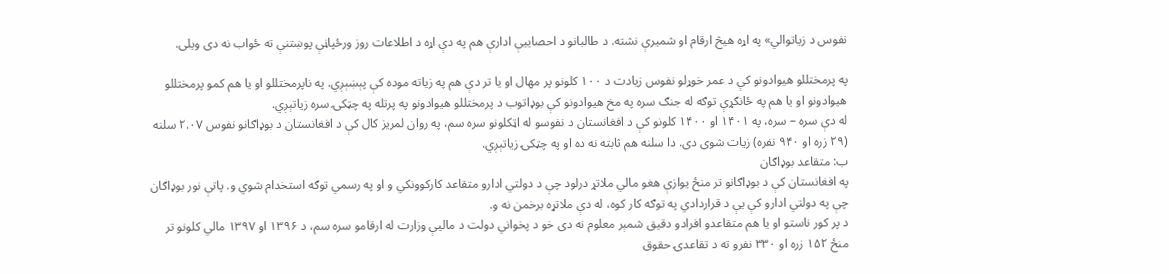نفوس د زياتوالي» په اړه هيڅ ارقام او شميرې نشته. د طالبانو د احصایيې ادارې هم په دې اړه د اطلاعات روز ورځپاڼې پوښتنې ته ځواب نه دی ويلی.

په پرمختللو هيوادونو کې د عمر خوړلو نفوس زيادت د ۱۰۰ کلونو پر مهال او يا تر دې هم په زياته موده کې پېښېږي. په ناپرمختللو او يا هم کمو پرمختللو هيوادونو او يا هم په ځانګړې توګه له جنګ سره په مخ هيوادونو کې بوډاتوب د پرمختللو هيوادونو په پرتله په چټکۍ سره زياتېږي.
له دې سره – سره، په ۱۴۰۱ او ۱۴۰۰ کلونو کې د افغانستان د نفوسو له اټکلونو سره سم، په روان لمريز کال کې د افغانستان د بوډاګانو نفوس ۲.۰۷ سلنه (۲۹ زره او ۹۴۰ نفره) زيات شوی دی. دا سلنه هم ثابته نه ده او په چټکۍ زياتېږي.
ب: متقاعد بوډاګان
په افغانستان کې د بوډاګانو تر منځ يوازې هغو مالي ملاتړ درلود چې د دولتي ادارو متقاعد کارکوونکي و او په رسمي توګه استخدام شوي و. پاتې نور بوډاګان چې په دولتي ادارو کې يې د قراردادي په توګه کار کوه، له دې ملاتړه برخمن نه و.
د پر کور ناستو او يا هم متقاعدو افرادو دقيق شمېر معلوم نه دی خو د پخواني دولت د ماليې وزارت له ارقامو سره سم، د ۱۳۹۶ او ۱۳۹۷ مالي کلونو تر منځ ۱۵۲ زره او ۳۳۰ نفرو ته د تقاعدۍ حقوق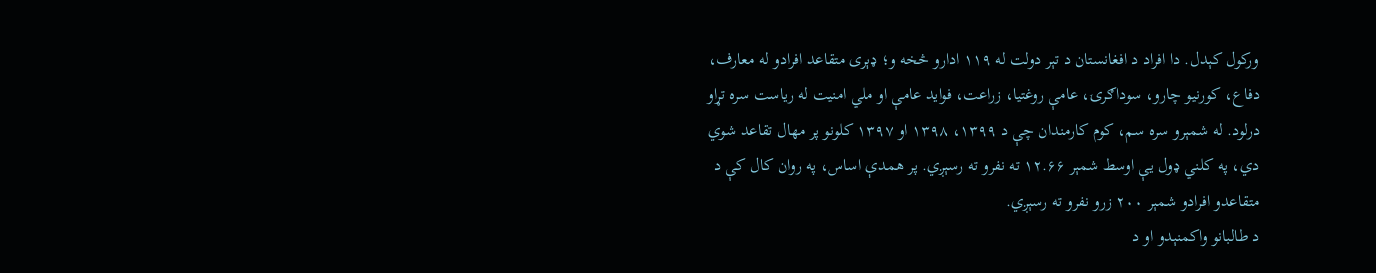ورکول کېدل. دا افراد د افغانستان د تېر دولت له ۱۱۹ ادارو څخه و؛ ډېری متقاعد افرادو له معارف، دفاع، کورنيو چارو، سوداګرۍ، عامې روغتيا، زراعت، فوايد عامې او ملي امنيت له رياست سره تړاو درلود. له شمېرو سره سم، کوم کارمندان چې د ۱۳۹۹، ۱۳۹۸ او ۱۳۹۷ کلونو پر مهال تقاعد شوي دي، په کلني ډول يې اوسط شمېر ۱۲.۶۶ ته نفرو ته رسېږي. پر همدې اساس، په روان کال کې د متقاعدو افرادو شمېر ۲۰۰ زرو نفرو ته رسېږي.
د طالبانو واکمنېدو او د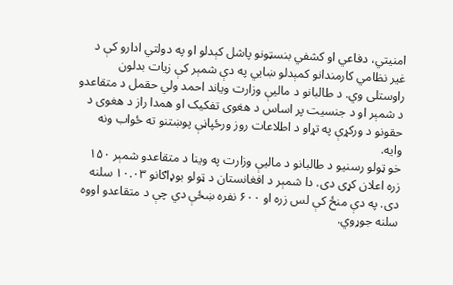امنيتي، دفاعي او کشفي بنسټونو پاشل کېدلو او په دولتي ادارو کې د غير نظامي کارمندانو کمېدلو ښايي په دې شمېر کې زيات بدلون راوستلی وي. د طالبانو د ماليې وزارت وياند احمد ولي حقمل د متقاعدو د شمېر او د جنسيت پر اساس د هغوی تفکيک او همدا راز د هغوی د حقونو د ورکړې په تړاو د اطلاعات روز ورځپاڼې پوښتنو ته ځواب ونه وايه.
خو ټولو رسنيو د طالبانو د ماليې وزارت په وينا د متقاعدو شمېر ۱۵۰ زره اعلان کړی دی. دا شمېر د افغانستان د ټولو بوډاګانو ۱۰.۰۳ سلنه دی. په دې منځ کې لس زره او ۶۰۰ نفره ښځې دي چې د متقاعدو اووه سلنه جوړوي.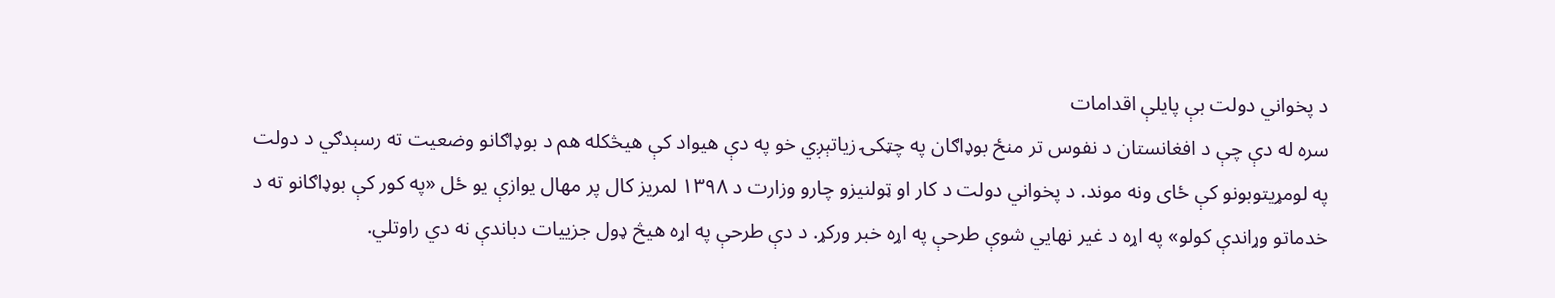د پخواني دولت بې پايلې اقدامات
سره له دې چې د افغانستان د نفوس تر منځ بوډاګان په چټکۍ زياتېږي خو په دې هيواد کې هيڅکله هم د بوډاګانو وضعيت ته رسېدګي د دولت په لومړيتوبونو کې ځای ونه موند. د پخواني دولت د کار او ټولنيزو چارو وزارت د ۱۳۹۸ لمريز کال پر مهال يوازې يو ځل «په کور کې بوډاګانو ته د خدماتو وړاندې کولو» په اړه د غير نهايي شوې طرحې په اړه خبر ورکړ. د دې طرحې په اړه هيڅ ډول جزييات دباندې نه دي راوتلي.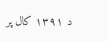د ۱۳۹۱ کال پر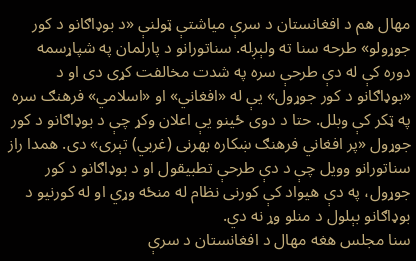مهال هم د افغانستان د سرې مياشتې ټولنې «د بوډاګانو د کور جوړولو» طرحه سنا ته ولېږله. سناتورانو د پارلمان په شپاړسمه دوره کې له دې طرحې سره په شدت مخالفت کړی دی او د «بوډاګانو د کور جوړول» يې له «افغاني» او «اسلامي» فرهنګ سره په ټکر کې وبلل. حتا د دوی ځينو يې اعلان وکړ چې د بوډاګانو د کور جوړول «پر افغاني فرهنګ ښکاره بهرنی (غربي) تېری» دی. همدا راز سناتورانو وويل چې د دې طرحې تطبيقول او د بوډاګانو د کور جوړول، په دې هيواد کې کورنی نظام له منځه وړي او له کورنيو د بوډاګانو بېلول د منلو وړ نه دي.
سنا مجلس هغه مهال د افغانستان د سرې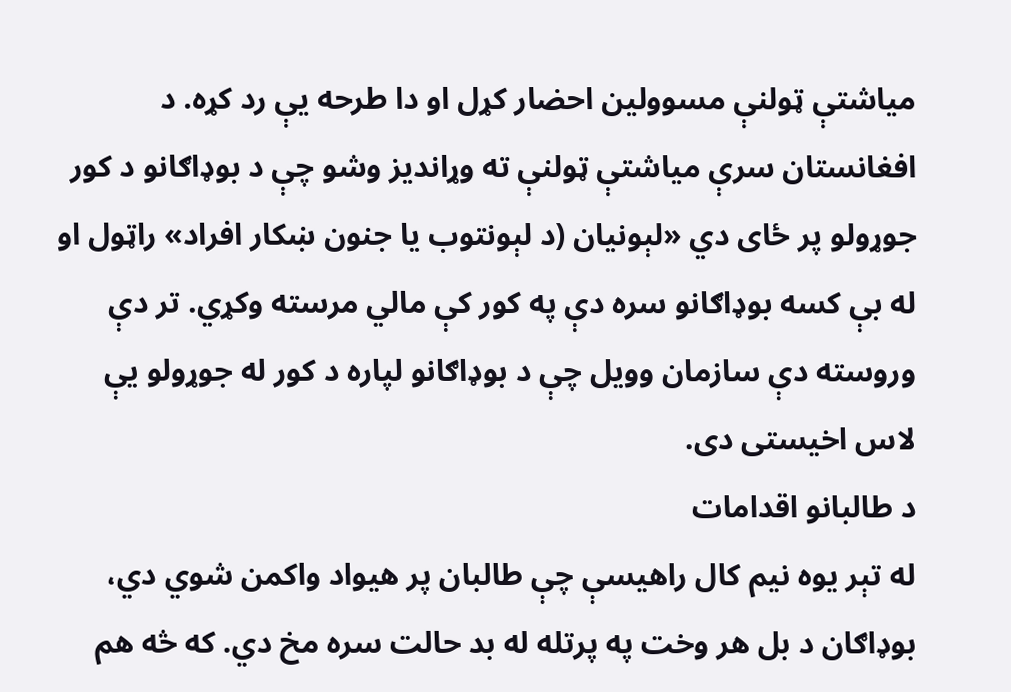مياشتې ټولنې مسوولين احضار کړل او دا طرحه يې رد کړه. د افغانستان سرې مياشتې ټولنې ته وړانديز وشو چې د بوډاګانو د کور جوړولو پر ځای دي «لېونيان (د لېونتوب يا جنون ښکار افراد» راټول او له بې کسه بوډاګانو سره دې په کور کې مالي مرسته وکړي. تر دې وروسته دې سازمان وويل چې د بوډاګانو لپاره د کور له جوړولو یې لاس اخيستی دی.
د طالبانو اقدامات
له تېر يوه نيم کال راهیسې چې طالبان پر هيواد واکمن شوي دي، بوډاګان د بل هر وخت په پرتله له بد حالت سره مخ دي. که څه هم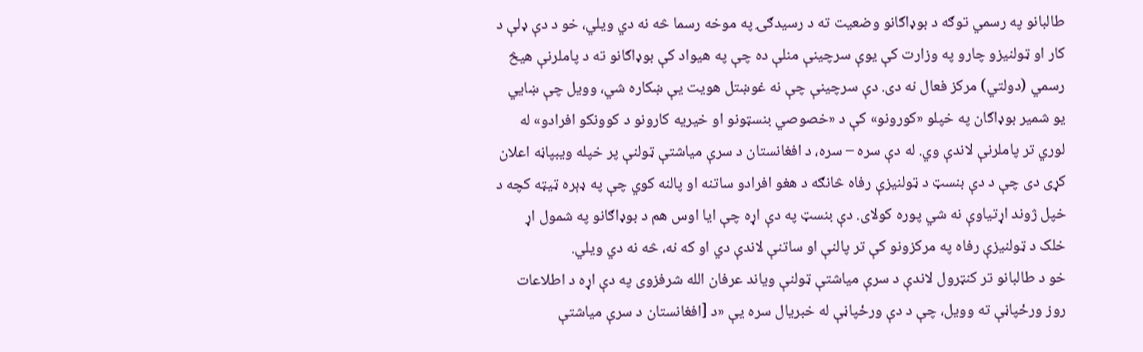طالبانو په رسمي توګه د بوډاګانو وضعيت ته د رسيدګۍ په موخه رسما څه نه دي ويلي، خو د دې ډلې د کار او ټولنيزو چارو په وزارت کې يوې سرچينې منلې ده چې په هيواد کې بوډاګانو ته د پاملرنې هيڅ رسمي (دولتي) مرکز فعال نه دی. دې سرچينې چې نه غوښتل هويت يې ښکاره شي، وويل چې ښايي يو شمير بوډاګان په خپلو «کورونو» کې د «خصوصي بنسټونو او خيريه کارونو د کوونکو افرادو» له لوري تر پاملرنې لاندې وي. له دې سره – سره، د افغانستان د سرې مياشتې ټولنې پر خپله ويبپاڼه اعلان کړی دی چې د دې بنسټ د ټولنيزې رفاه څانګه د هغو افرادو ساتنه او پالنه کوي چې په ډېره ټيټه کچه د خپل ژوند اړتياوې نه شي پوره کولای. دې بنسټ په دې اړه چې ايا اوس هم د بوډاګانو په شمول اړ خلک د ټولنيزې رفاه په مرکزونو کې تر پالنې او ساتنې لاندې دي او که نه، څه نه دي ويلي.
خو د طالبانو تر کنټرول لاندې د سرې مياشتې ټولنې وياند عرفان الله شرفزوی په دې اړه د اطلاعات روز ورځپاڼې ته وويل، چې د دې ورځپاڼې له خبريال سره يې «د [افغانستان د سرې مياشتې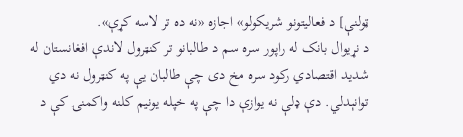ټولنې] د فعاليتونو شريکولو» اجازه «نه ده تر لاسه کړې».
د نړيوال بانک له راپور سره سم د طالبانو تر کنټرول لاندې افغانستان له شديد اقتصادي رکود سره مخ دی چې طالبان يې په کنټرول نه دي توانېدلي. دې ډلې نه يوازې دا چې په خپله يونيم کلنه واکمنۍ کې د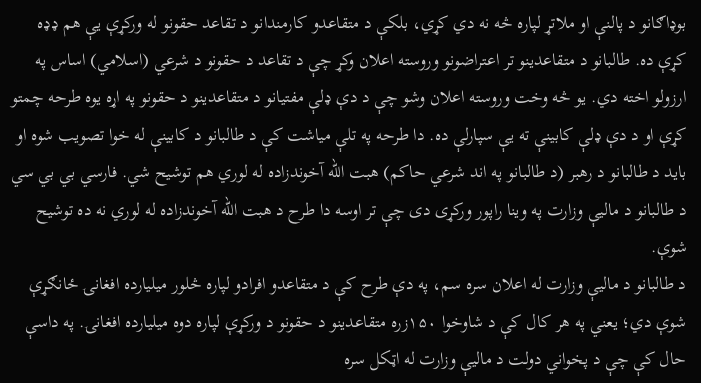بوډاګانو د پالنې او ملاتړ لپاره څه نه دي کړي، بلکې د متقاعدو کارمندانو د تقاعد حقونو له ورکړې يې هم ډډه کړې ده. طالبانو د متقاعدينو تر اعتراضونو وروسته اعلان وکړ چې د تقاعد د حقونو د شرعي (اسلامي) اساس په ارزولو اخته دي. يو څه وخت وروسته اعلان وشو چې د دې ډلې مفتيانو د متقاعدينو د حقونو په اړه يوه طرحه چمتو کړې او د دې ډلې کابينې ته يې سپارلې ده. دا طرحه په تلې مياشت کې د طالبانو د کابينې له خوا تصويب شوه او بايد د طالبانو د رهبر (د طالبانو په اند شرعي حاکم) هبت الله آخوندزاده له لوري هم توشيح شي. فارسي بي بي سي د طالبانو د ماليې وزارت په وينا راپور ورکړی دی چې تر اوسه دا طرح د هبت الله آخوندزاده له لوري نه ده توشيح شوې.
د طالبانو د ماليې وزارت له اعلان سره سم، په دې طرح کې د متقاعدو افرادو لپاره څلور ميليارده افغانۍ ځانګړې شوې دي؛ يعني په هر کال کې د شاوخوا ۱۵۰زره متقاعدينو د حقونو د ورکړې لپاره دوه ميليارده افغانۍ. په داسې حال کې چې د پخواني دولت د ماليې وزارت له اټکل سره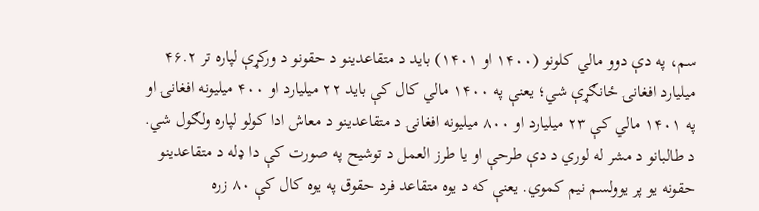سم، په دې دوو مالي کلونو (۱۴۰۰ او ۱۴۰۱) بايد د متقاعدينو د حقونو د ورکړې لپاره تر ۴۶.۲ ميليارد افغانۍ ځانګړې شي؛ يعنې په ۱۴۰۰ مالي کال کې بايد ۲۲ ميليارد او ۴۰۰ ميليونه افغانۍ او په ۱۴۰۱ مالي کې ۲۳ ميليارد او ۸۰۰ ميليونه افغانۍ د متقاعدينو د معاش ادا کولو لپاره ولګول شي. د طالبانو د مشر له لوري د دې طرحې او يا طرز العمل د توشيح په صورت کې دا ډله د متقاعدينو حقونه يو پر يوولسم نيم کموي. يعنې که د يوه متقاعد فرد حقوق په يوه کال کې ۸۰ زره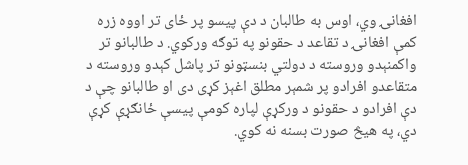افغانۍ وي، اوس به طالبان د دې پيسو پر ځای تر اووه زره کمې افغانۍ د تقاعد د حقونو په توګه ورکوي. د طالبانو تر واکمنېدو وروسته د دولتي بنسټونو تر پاشل کېدو وروسته د متقاعدو افرادو پر شمېر مطلق اغېز کړی دی او طالبانو چې د دې افرادو د حقونو د ورکړې لپاره کومې پيسې ځانګړې کړې دي، په هيڅ صورت بسنه نه کوي.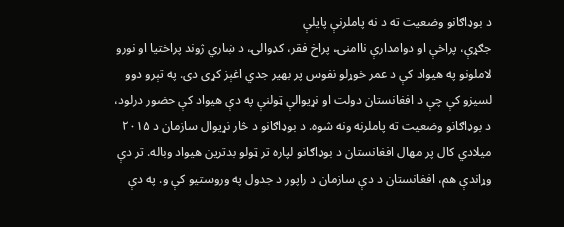د بوډاګانو وضعيت ته د نه پاملرنې پايلې
جګړې، پراخې او دوامدارې ناامنۍ، پراخ فقر، کډوالۍ، د ښاري ژوند پراختيا او نورو لاملونو په هيواد کې د عمر خوړلو نفوس پر بهير جدي اغېز کړی دی. په تېرو دوو لسيزو کې چې د افغانستان دولت او نړيوالې ټولنې په دې هيواد کې حضور درلود، د بوډاګانو وضعيت ته پاملرنه ونه شوه. د بوډاګانو د څار نړيوال سازمان د ۲۰۱۵ ميلادي کال پر مهال افغانستان د بوډاګانو لپاره تر ټولو بدترين هيواد وباله. تر دې وړاندې هم، افغانستان د دې سازمان د راپور د جدول په وروستيو کې و. په دې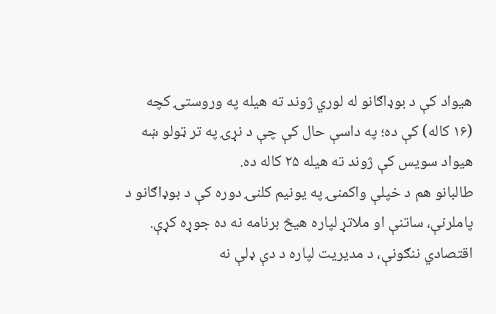هيواد کې د بوډاګانو له لوري ژوند ته هيله په وروستۍ کچه (۱۶ کاله) کې ده؛ په داسې حال کې چې د نړۍ په تر ټولو ښه هيواد سويس کې ژوند ته هيله ۲۵ کاله ده.
طالبانو هم د خپلې واکمنۍ په يونيم کلنۍ دوره کې د بوډاګانو د پاملرنې، ساتنې او ملاتړ لپاره هيڅ برنامه نه ده جوړه کړې. اقتصادي ننګونې، د مديريت لپاره د دې ډلې نه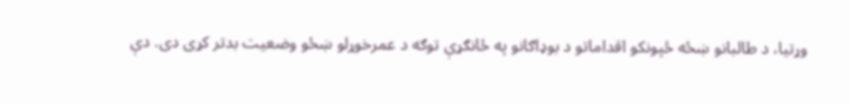وړتيا، د طالبانو ښځه ځپونکو اقداماتو د بوډاګانو په ځانګړې توګه د عمرخوړلو ښځو وضعيت بدتر کړی دی. دې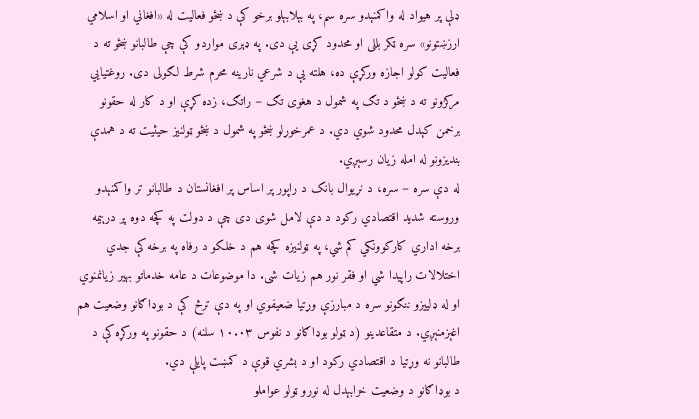ډلې پر هيواد له واکمنېدو سره سم، په بېلابېلو برخو کې د ښځو فعاليت له «افغاني او اسلامي ارزښتونو» سره ټکر بللی او محدود کړی يې دی. په ډېری مواردو کې چې طالبانو ښځو ته د فعاليت کولو اجازه ورکړې ده، هلته يې د شرعي نارينه محرم شرط لګولی دی. روغتيايي مرکزونو ته د ښځو د تګ په شمول د هغوی تګ – راتګ، زده کړې او د کار له حقونو برخمن کېدل محدود شوي دي. د عمرخوړلو ښځو په شمول د ښځو ټولنيز حيثيت ته د همدې بنديزونو له امله زيان رسېږي.
له دې سره – سره، د نړيوال بانک د راپور پر اساس پر افغانستان د طالبانو تر واکمنېدو وروسته شديد اقتصادي رکود د دې لامل شوی دی چې د دولت په کچه دوه پر درېيمه برخه اداري کارکوونکي کم شي، په ټولنيزه کچه هم د خلکو د رفاه په برخه کې جدي اختلالات راپيدا شي او فقر نور هم زيات شی. دا موضوعات د عامه خدماتو بهير زيانمنوي او له ډلييزو ننګونو سره د مبارزې وړتيا ضعيفوي او په دې ترڅ کې د بوډاګانو وضعيت هم اغېزمنېږي. د متقاعدينو (د ټولو بوډاګانو د نفوس ۱۰.۰۳ سلنه) د حقونو په ورکړه کې د طالبانو نه وړتيا د اقتصادي رکود او د بشري قوې د کمښت پايلې دي.
د بوډاګانو د وضعيت خرابېدل له نورو ټولو عواملو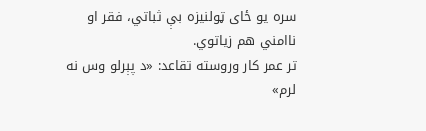سره يو ځای ټولنيزه بې ثباتي، فقر او ناامني هم زياتوي.
تر عمر کار وروسته تقاعد: «د پېرلو وس نه لرم»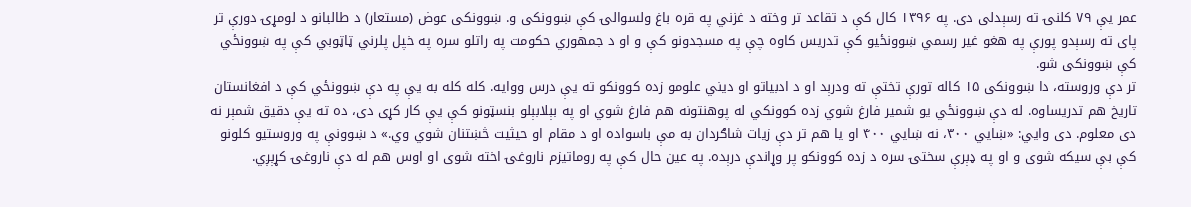عمر يې ۷۹ کلنۍ ته رسېدلی دی. په ۱۳۹۶ کال کې د تقاعد تر وخته د غزني په قره باغ ولسوالۍ کې ښوونکی و. ښوونکی عوض (مستعار) د طالبانو د لومړۍ دورې تر پای ته رسېدو پورې په هغو غير رسمي ښوونځيو کې تدريس کاوه چې په مسجدونو کې و او د جمهوري حکومت په راتلو سره په خپل پلرني ټاټوبي کې په ښوونځي کې ښوونکی شو.
تر دې وروسته، دا ښوونکی ۱۵ کاله تورې تختې ته ودرېد او د ادبياتو او ديني علومو زده کوونکو ته يې درس ووايه. کله کله به يې په دې ښوونځي کې د افغانستان تاريخ هم تدريساوه. له دې ښوونځي يو شمير فارغ شوي زده کوونکي له پوهنتونه هم فارغ شوي او په بېلابېلو بنسټونو کې يې کار کړی دی، ده ته يې دقيق شمېر نه دی معلوم. دی وايي: «ښايي ۳۰۰، نه ښايي ۴۰۰ او يا هم تر دې زيات شاګردان به مې باسواده او د مقام او حيثيت څښتنان شوي وي.» د ښوونې په وروستيو کلونو کې بې سیکه شوی و او په ډېرې سختۍ سره د زده کوونکو پر وړاندې درېده. په عين حال کې په روماتيزم ناروغۍ اخته شوی او اوس هم له دې ناروغۍ کړېږي.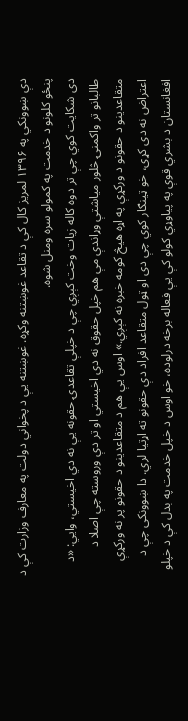دې ښوونکي په ۱۳۹۶ لمريز کال کې د تقاعد غوښتنه وکړه. غوښتنه يې د پخواني دولت په معارف وزارت کې د پنځو کلونو د خدمت په کمولو سره ومنل شوه.
دی شکايت کوي چې تر دوه کاله زيات وخت کېږي چې د خپلې تقاعدۍ حقونه يې نه دي اخيستي، وايي: «د طالبانو تر واکمنۍ څلور مياشتې وړاندې مې هم خپل حقوق نه دي اخيستي او تر دې وروسته چې اصلا د متقاعدينو د حقونو د ورکړې په اړه هيڅ کومه خبره نه کېږي.» اوس يې هم د متقاعدينو د حقونو پر نه ورکړې اعتراض نه دی کړی، خو ټینګار کوي چې دی او ټول متقاعد افراد دې حقونو ته اړتيا لري. دا ښوونکی چې د افغانستان د بشري قوې په پياوړي کولو کې يې فعاله برخه درلوده، خو اوس د خپل خدمت په بدل کې د خپلو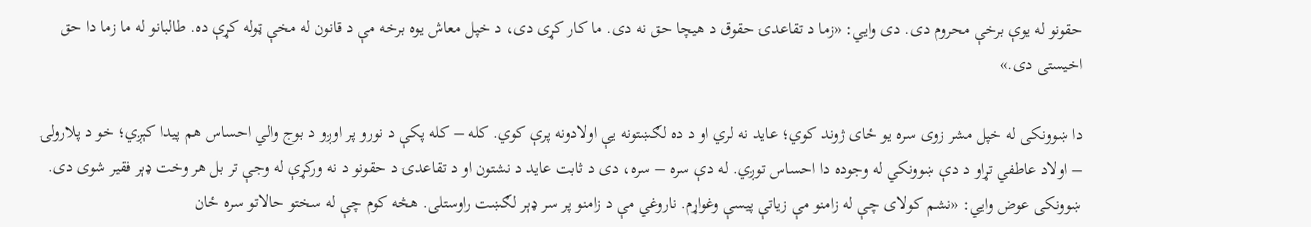حقونو له يوې برخې محروم دی. دی وايي: «زما د تقاعدۍ حقوق د هيچا حق نه دی. ما کار کړی دی، د خپل معاش يوه برخه مې د قانون له مخې ټوله کړې ده. طالبانو له ما زما دا حق اخيستی دی.»

دا ښوونکی له خپل مشر زوی سره يو ځای ژوند کوي؛ عايد نه لري او د ده لګښتونه يې اولادونه پرې کوي. کله – کله پکې د نورو پر اوږو د بوج والي احساس هم پيدا کېږي؛ خو د پلارولۍ – اولاد عاطفي تړاو د دې ښوونکي له وجوده دا احساس توږي. له دې سره – سره، دی د ثابت عايد د نشتون او د تقاعدۍ د حقونو د نه ورکړې له وجې تر بل هر وخت ډېر فقير شوی دی. ښوونکی عوض وايي: «نشم کولای چې له زامنو مې زياتې پيسې وغواړم. ناروغي مې د زامنو پر سر ډېر لګښت راوستلی. هڅه کوم چې له سختو حالاتو سره ځان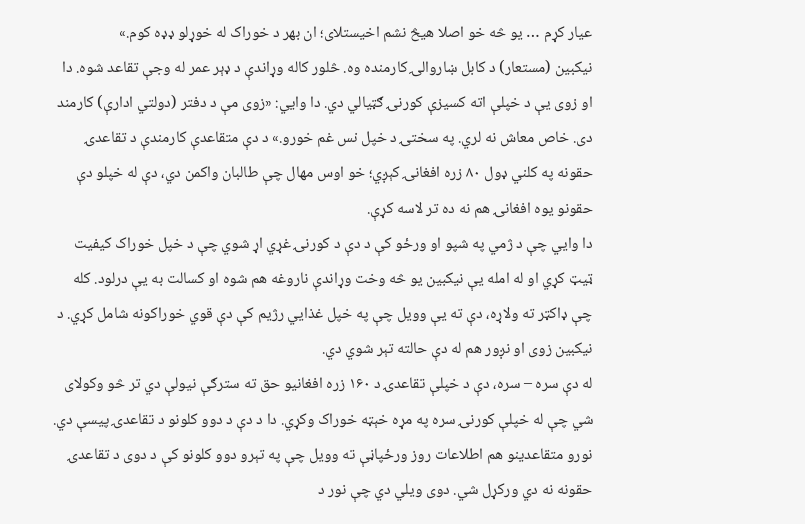عيار کړم … يو څه خو اصلا هيڅ نشم اخيستلای؛ ان بهر د خوراک له خوړلو ډډه کوم.»
نيکبين (مستعار) د کابل ښاروالۍ کارمنده وه. څلور کاله وړاندې د ډېر عمر له وجې تقاعد شوه. دا او زوی يې د خپلې اته کسيزې کورنۍ ګټيالي دي. دا وايي: «زوی مې د دفتر (دولتي ادارې) کارمند دی. خاص معاش نه لري. په سختۍ د خپل نس غم خورو.» د دې متقاعدې کارمندې د تقاعدۍ حقونه په کلني ډول ۸۰ زره افغانۍ کېږي؛ خو اوس مهال چې طالبان واکمن دي، دې له خپلو دې حقونو يوه افغانۍ هم نه ده تر لاسه کړې.
دا وايي چې د ژمي په شپو او ورځو کې د دې د کورنۍ غړي اړ شوي چې د خپل خوراک کيفيت ټيټ کړي او له امله يې نيکبين يو څه وخت وړاندې ناروغه هم شوه او کسالت به يې درلود. کله چې ډاکټر ته ولاړه، دې ته يې وويل چې په خپل غذايي رژيم کې دې قوي خوراکونه شامل کړي. د نيکبين زوی او نږور هم له دې حالته تېر شوي دي.
له دې سره – سره، دې د خپلې تقاعدۍ د ۱۶۰ زره افغانيو حق ته سترګې نيولې دي تر څو وکولای شي چې له خپلې کورنۍ سره په مړه خېټه خوراک وکړي. دا د دې د دوو کلونو د تقاعدۍ پيسې دي.
نورو متقاعدينو هم اطلاعات روز ورځپاڼې ته وويل چې په تېرو دوو کلونو کې د دوی د تقاعدۍ حقونه نه دي ورکړل شي. دوی ويلي دي چې نور د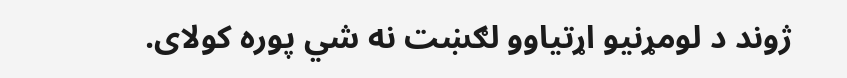ژوند د لومړنيو اړتياوو لګښت نه شي پوره کولای.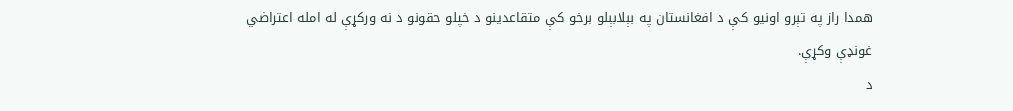همدا راز په تېرو اونيو کې د افغانستان په بېلابېلو برخو کې متقاعدينو د خپلو حقونو د نه ورکړې له امله اعتراضي غونډې وکړې.
د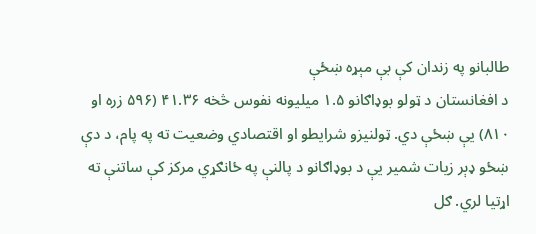طالبانو په زندان کې بې مېړه ښځې
د افغانستان د ټولو بوډاګانو ۱.۵ ميليونه نفوس څخه ۴۱.۳۶ (۵۹۶ زره او ۸۱۰) يې ښځې دي. ټولنيزو شرايطو او اقتصادي وضعيت ته په پام، د دې ښځو ډېر زيات شمير يې د بوډاګانو د پالنې په ځانګړي مرکز کې ساتنې ته اړتيا لري. ګل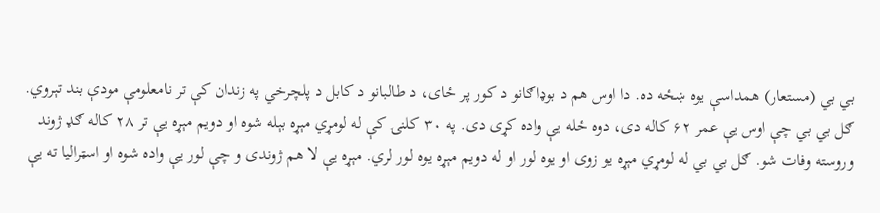بي بي (مستعار) همداسې يوه ښځه ده. دا اوس هم د بوډاګانو د کور پر ځای، د طالبانو د کابل د پلچرخي په زندان کې تر نامعلومې مودې بند تېروي.
ګل بي بي چې اوس يې عمر ۶۲ کاله دی، دوه ځله يې واده کړی دی. په ۳۰ کلنۍ کې له لومړي مېړه بېله شوه او دويم مېړه يې تر ۲۸ کاله ګډ ژوند وروسته وفات شو. ګل بي بي له لومړي مېړه يو زوی او يوه لور او له دويم مېړه يوه لور لري. مېړه يې لا هم ژوندی و چې لور يې واده شوه او اسټراليا ته يې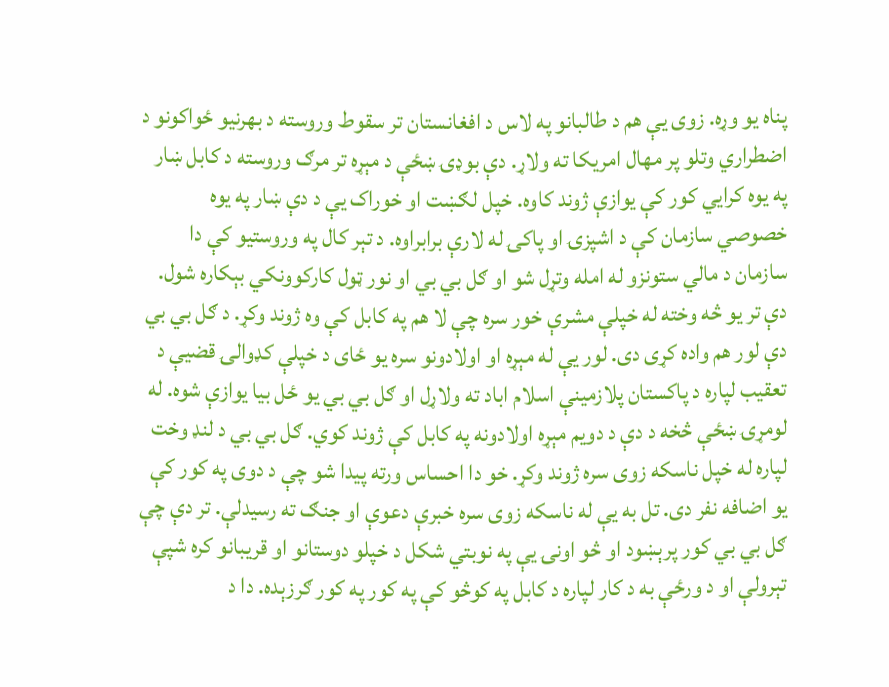پناه يو وړه. زوی يې هم د طالبانو په لاس د افغانستان تر سقوط وروسته د بهرنيو ځواکونو د اضطراري وتلو پر مهال امريکا ته ولاړ. دې بوډۍ ښځې د مېړه تر مرګ وروسته د کابل ښار په یوه کرايي کور کې يوازې ژوند کاوه. خپل لګښت او خوراک يې د دې ښار په يوه خصوصي سازمان کې د اشپزۍ او پاکۍ له لارې برابراوه. د تېر کال په وروستيو کې دا سازمان د مالي ستونزو له امله وتړل شو او ګل بي بي او نور ټول کارکوونکي بېکاره شول.
دې تر يو څه وخته له خپلې مشرې خور سره چې لا هم په کابل کې وه ژوند وکړ. د ګل بي بي دې لور هم واده کړی دی. لور يې له مېړه او اولادونو سره يو ځای د خپلې کډوالۍ قضيې د تعقيب لپاره د پاکستان پلازمينې اسلام اباد ته ولاړل او ګل بي بي يو ځل بيا يوازې شوه. له لومړۍ ښځې څخه د دې د دويم مېړه اولادونه په کابل کې ژوند کوي. ګل بي بي د لنډ وخت لپاره له خپل ناسکه زوی سره ژوند وکړ. خو دا احساس ورته پيدا شو چې د دوی په کور کې يو اضافه نفر دی. تل به يې له ناسکه زوی سره خبرې دعوې او جنګ ته رسيدلې. تر دې چې ګل بي بي کور پرېښود او څو اونۍ يې په نوبتي شکل د خپلو دوستانو او قريبانو کره شپې تېرولې او د ورځې به د کار لپاره د کابل په کوڅو کې په کور په کور ګرزېده. دا د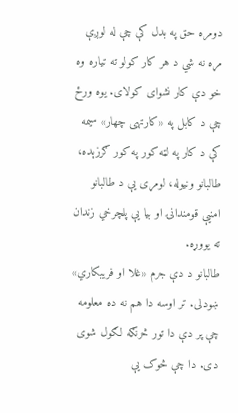دومره حق په بدل کې چې له لوږې مړه نه شي د هر کار کولو ته تياره وه خو دې کار نشوای کولای. يوه ورځ چې د کابل په «کارتهی چهار» سيمه کې د کار په لټه کور په کور ګرزېده، طالبانو ونيوله، لومړی يې د طالبانو امنيې قومندانۍ او بيا يې پلچرخي زندان ته يووړه.
طالبانو د دې جرم «غلا او فريبکاري» ښودلی. تر اوسه دا هم نه ده معلومه چې پر دې دا تور څرنګه لګول شوی دی. دا چې څوک يې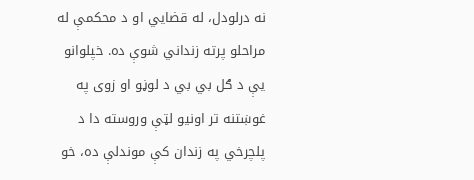نه درلودل، له قضايي او د محکمې له مراحلو پرته زنداني شوې ده. خپلوانو يې د ګل بي بي د لوڼو او زوی په غوښتنه تر اونيو لټې وروسته دا د پلچرخي په زندان کې موندلې ده، خو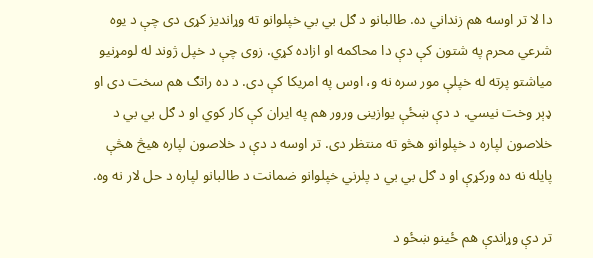دا لا تر اوسه هم زنداني ده. طالبانو د ګل بي بي خپلوانو ته وړانديز کړی دی چې د يوه شرعي محرم په شتون کې دې دا محاکمه او ازاده کړي. زوی چې د خپل ژوند له لومړنيو مياشتو پرته له خپلې مور سره نه و، اوس په امريکا کې دی. د ده راتګ هم سخت دی او ډېر وخت نيسي. د دې ښځې يوازينی ورور هم په ايران کې کار کوي او د ګل بي بي د خلاصون لپاره د خپلوانو هڅو ته منتظر دی. تر اوسه د دې د خلاصون لپاره هيڅ هڅې پايله نه ده ورکړې او د ګل بي بي د پلرني خپلوانو ضمانت د طالبانو لپاره د حل لار نه وه.

تر دې وړاندې هم ځينو ښځو د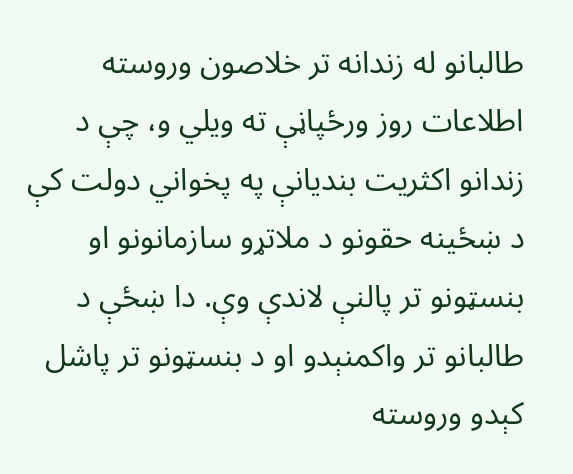طالبانو له زندانه تر خلاصون وروسته اطلاعات روز ورځپاڼې ته ويلي و، چې د زندانو اکثريت بنديانې په پخواني دولت کې د ښځينه حقونو د ملاتړو سازمانونو او بنسټونو تر پالنې لاندې وې. دا ښځې د طالبانو تر واکمنېدو او د بنسټونو تر پاشل کېدو وروسته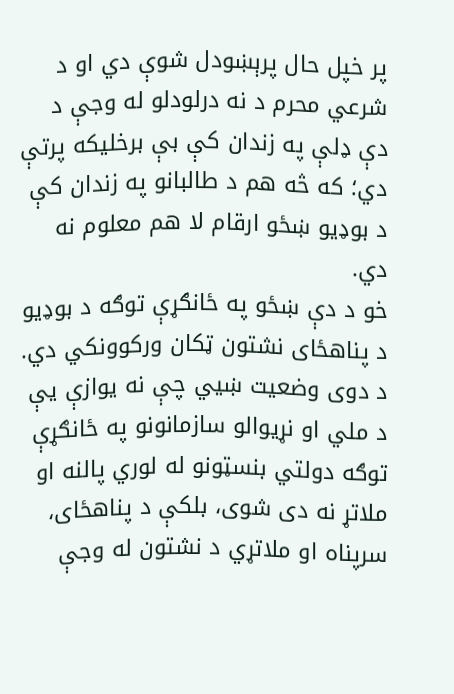پر خپل حال پرېښودل شوې دي او د شرعي محرم د نه درلودلو له وجې د دې ډلې په زندان کې بې برخليکه پرتې دي؛ که څه هم د طالبانو په زندان کې د بوډيو ښځو ارقام لا هم معلوم نه دي.
خو د دې ښځو په ځانګړې توګه د بوډيو د پناهځای نشتون ټکان ورکوونکي دي. د دوی وضعيت ښيي چې نه يوازې يې د ملي او نړيوالو سازمانونو په ځانګړې توګه دولتي بنسټونو له لوري پالنه او ملاتړ نه دی شوی، بلکې د پناهځای، سرپناه او ملاتړي د نشتون له وجې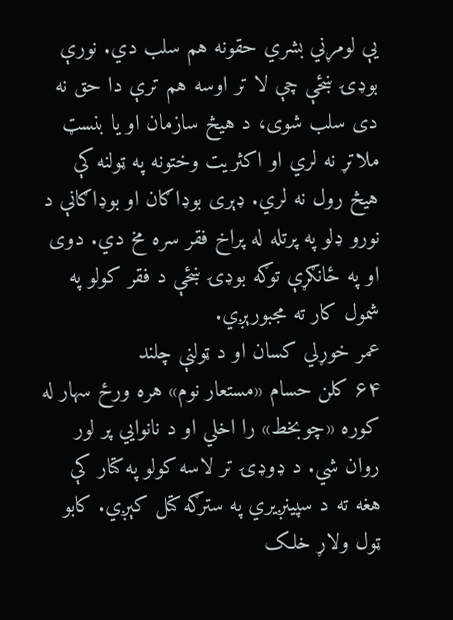يې لومړني بشري حقونه هم سلب دي. نورې بوډۍ ښځې چې لا تر اوسه هم ترې دا حق نه دی سلب شوی، د هيڅ سازمان او يا بنسټ ملاتړ نه لري او اکثريت وختونه په ټولنه کې هيڅ رول نه لري. ډېری بوډاګان او بوډاګانې د نورو ډلو په پرتله له پراخ فقر سره مخ دي. دوی او په ځانګړې توګه بوډۍ ښځې د فقر کولو په شمول کار ته مجبورېږي.
عمر خوړلي کسان او د ټولنې چلند
۶۴ کلن حسام «مستعار نوم» هره ورځ سهار له کوره «چوبخط» را اخلي او د نانوایي پر لور روان شي. د ډوډۍ تر لاسه کولو په کتار کې هغه ته د سپینږیري په سترګه کتل کېږي. کابو ټول ولاړ خلک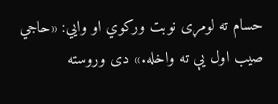حسام ته لومړی نوبت ورکوي او وایي: «حاجي صیب اول یې ته واخله.» دی وروسته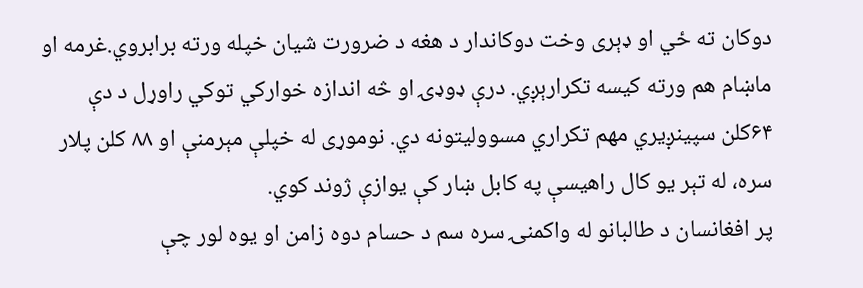دوکان ته ځي او ډېری وخت دوکاندار د هغه د ضرورت شیان خپله ورته برابروي.غرمه او ماښام هم ورته کیسه تکرارېږي. درې ډوډۍ او څه اندازه خوارکي توکي راوړل د دې ۶۴کلن سپینږیري مهم تکراري مسوولیتونه دي. نوموړی له خپلې مېرمنې او ۸۸ کلن پلار سره، له تېر یو کال راهیسې په کابل ښار کې یوازې ژوند کوي.
پر افغانسان د طالبانو له واکمنۍ سره سم د حسام دوه زامن او یوه لور چې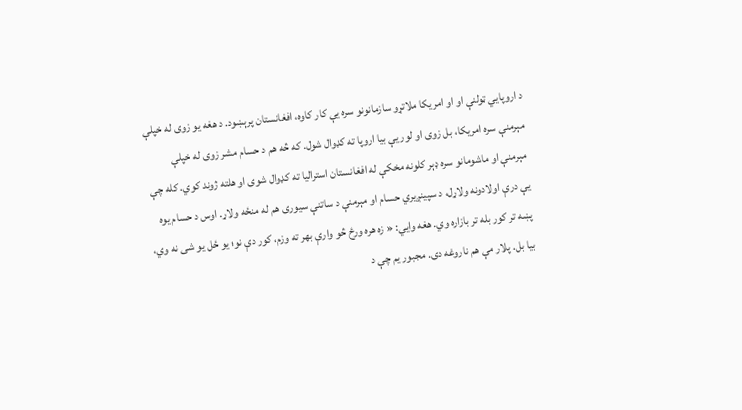د اروپایي ټولنې او او امریکا ملاتړو سازمانونو سره یې کار کاوه، افغانستان پرېښود. د هغه یو زوی له خپلې مېرمنې سره امریکا، بل زوی او لور یې بیا اروپا ته کډوال شول. که څه هم د حسام مشر زوی له خپلې مېرمنې او ماشومانو سره ډېر کلونه مخکې له افغانستان استرالیا ته کډوال شوی او هلته ژوند کوي. کله چې یې درې اولادونه ولاړل، د سپینږیري حسام او مېرمنې د ساتنې سیوری هم له منځه ولاړ. اوس د حسام یوه پښه تر کور بله تر بازاره وي. هغه وایي: « زه هره ورځ څو وارې بهر ته وزم، کور دې نو؛ یو ځل یو شی نه وي، بیا بل. پلار مې هم ناروغه دی. مجبور یم چې د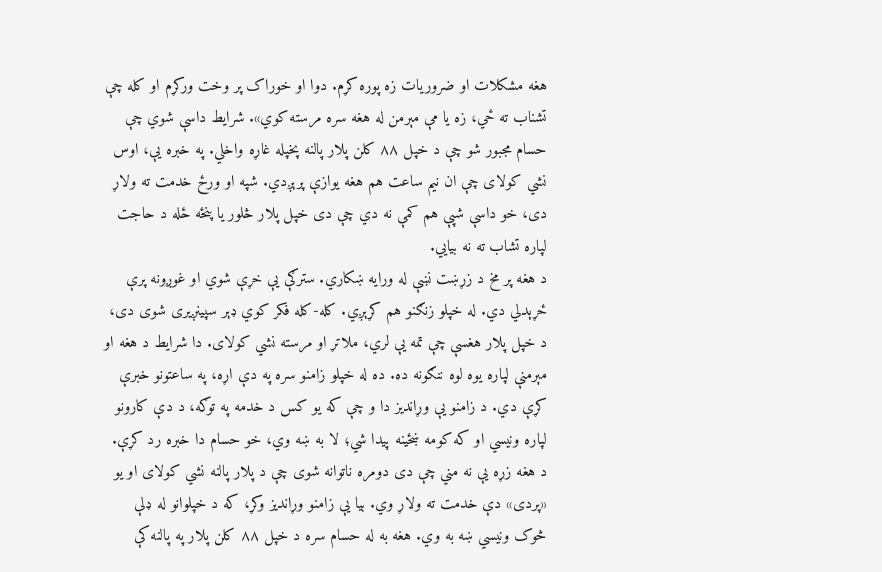هغه مشکلات او ضروریات زه پوره کړم. دوا او خوراک پر وخت ورکړم او کله چې تشناب ته ځي، زه یا مې مېرمن له هغه سره مرسته کوي». شرایط داسې شوي چې حسام مجبور شو چې د خپل ۸۸ کلن پلار پالنه پخپله غاړه واخلي. په خبره یې، اوس نشي کولای چې ان نیم ساعت هم هغه یوازې پرېږدي. شپه او ورځ خدمت ته ولاړ دی، خو داسې شپې هم کمې نه دي چې دی خپل پلار څلور یا پنځه ځله د حاجت لپاره تشاب ته نه بیایي.
د هغه پر مخ د زړښت نښې له ورایه ښکاري. سترګې یې خړې شوي او غوږونه پرې ځړېدلي دي. له خپلو زنګنو هم کړېږي. کله-کله فکر کوي ډېر سپینږیری شوی دی، د خپل پلار هغسې چې تمه یې لري، ملاتړ او مرسته نشي کولای. دا شرایط د هغه او مېرمنې لپاره یوه لوه ننګونه ده. ده له خپلو زامنو سره په دې اړه، په ساعتونو خبرې کړې دي. د زامنو یې وړاندیز دا و چې که یو کس د خدمه په توګه، د دې کارونو لپاره ونیسي او که کومه ښځینه پیدا شي؛ لا به ښه وي، خو حسام دا خبره رد کړې. د هغه زړه یې نه مني چې دی دومره ناتوانه شوی چې د پلار پالنه نشي کولای او یو «پردی» دې خدمت ته ولاړ وي. بیا یې زامنو وړاندیز وکړ، که د خپلوانو له ډلې څوک ونیسي ښه به وي. هغه به له حسام سره د خپل ۸۸ کلن پلار په پالنه کې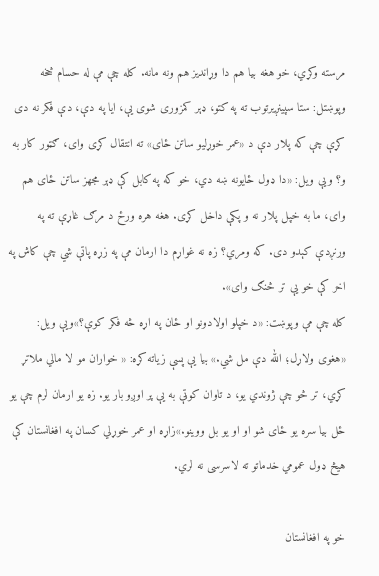مرسته وکړي، خو هغه بیا هم دا وړاندیز هم ونه مانه. کله چې مې له حسام څخه وپوښتل: ستا سپینږیرتوب ته په کتو، ډېر کمزوری شوی یې، ایا په دې، دې فکر نه دی کړې چې که پلار دې د «عمر خوړلیو ساتن ځای» ته انتقال کړی وای، ګټور کار به و؟ ویې ویل: «دا ډول ځایونه ښه دي، خو که په کابل کې ډېر مجهز ساتن ځای هم وای، ما به خپل پلار نه و پکې داخل کړی. هغه هره ورځ د مرګ غاړې ته په ورنږدې کېدو دی. که ومري؟ زه نه غواړم دا ارمان مې په زړه پاتې شي چې کاش په اخر کې خو یې تر څنګ وای».
کله چې مې وپوښت: «د خپلو اولادونو او ځان په اړه څه فکر کوې؟»ویې ویل: «هغوی ولاړل؛ الله دې مل شي.» بیا یې پسې زیاته کړه: « خواران مو لا مالي ملاتړ کړي، تر څو چې ژوندي یو، د تاوان کوټې به یې پر اوږو بار یو. زه یو ارمان لرم چې یو ځل بیا سره یو ځای شو او او یو بل ووینو.»زاړه او عمر خوړلي کسان په افغانستان کې هیڅ ډول عمومي خدماتو ته لاسرسی نه لري.

خو په افغانستان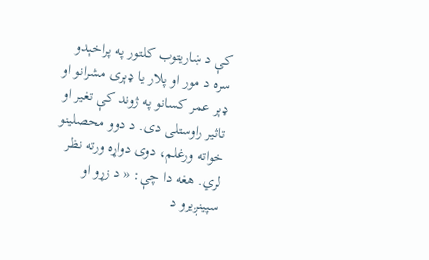کې د ښاريتوب کلتور په پراخېدو سره د مور او پلار یا ډېری مشرانو او ډېر عمر کسانو په ژوند کې تغیر او تاثیر راوستلی دی. د دوو محصلینو خواته ورغلم، دوی دواړه ورته نظر لري. هغه دا چې: « د زړو او سپینږیرو د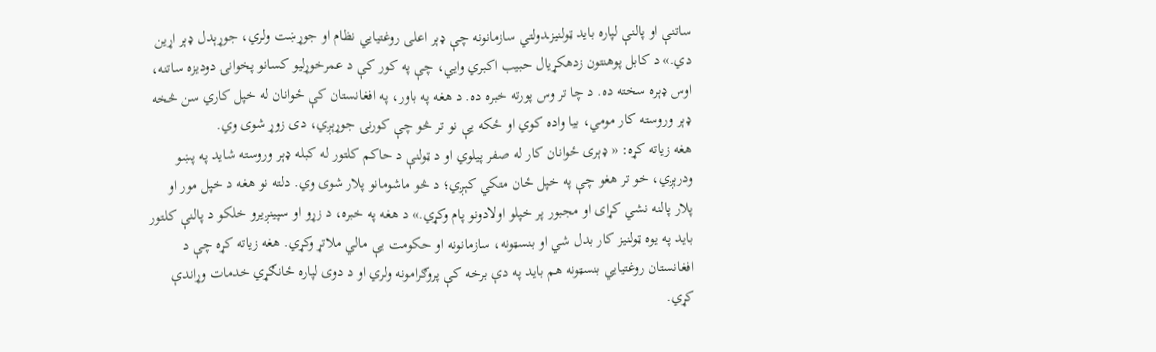ساتنې او پالنې لپاره باید ټولنیزـدولتي سازمانونه چې ډېر اعلی روغتیایي نظام او جوړښت ولري، جوړېدل ډېر اړین دي.» د کابل پوهنتون زدهکړیال حبیب اکبري وایي، چې په کور کې د عمرخوړلیو کسانو پخوانۍ دودیزه ساتنه، اوس ډېره سخته ده. د چا تر وس پورته خبره ده. د هغه په باور، په افغانستان کې ځوانان له خپل کاري سن څخه ډېر وروسته کار مومي، بیا واده کوي او ځکه یې نو تر څو چې کورنۍ جوړېږي، دی زوړ شوی وي.
هغه زیاته کړه: « ډېری ځوانان کار له صفر پیلوي او د ټولنې د حاکم کلتور له کبله ډېر وروسته شاید په پښو ودرېږي، خو تر هغو چې په خپل ځان متکي کېږي؛ د څو ماشومانو پلار شوی وي. دلته نو هغه د خپل مور او پلار پالنه نشي کړای او مجبور پر خپلو اولادونو پام وکړي.» د هغه په خبره، د زړو او سپینږیرو خلکو د پالنې کلتور باید په یوه ټولنیز کار بدل شي او بنسټونه، سازمانونه او حکومت یې مالي ملاتړ وکړي. هغه زیاته کړه چې د افغانستان روغتیایي بنسټونه هم باید په دې برخه کې پروګرامونه ولري او د دوی لپاره ځانګړي خدمات وړاندې کړي.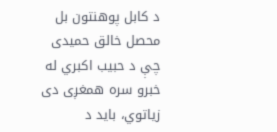د کابل پوهنتون بل محصل خالق حمیدی چې د حبیب اکبري له خبرو سره همغږی دی زیاتوي، باید د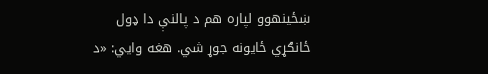ښځینهوو لپاره هم د پالنې دا ډول ځانګړي ځایونه جوړ شي. هغه وایي: «د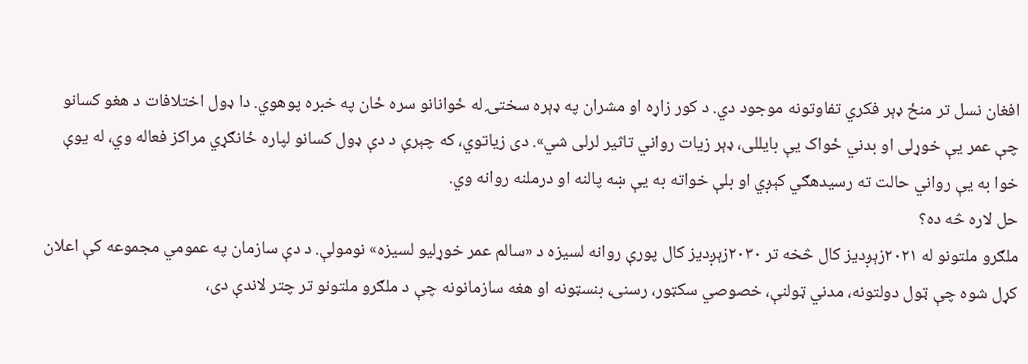افغان نسل تر منځ ډېر فکري تفاوتونه موجود دي. د کور زاړه او مشران په ډېره سختۍ له ځوانانو سره ځان په خبره پوهوي. دا ډول اختلافات د هغو کسانو چې عمر یې خوړلی او بدني ځواک یې بایللی، ډېر زیات رواني تاثیر لرلی شي». دی زیاتوي، که چېرې د دې ډول کسانو لپاره ځانګړي مراکز فعاله وي، له یوې خوا به یې رواني حالت ته رسیدهګي کېږي او بلې خواته به یې ښه پالنه او درملنه روانه وي.
حل لاره څه ده؟
ملګرو ملتونو له ۲۰۲۱زېږدیز کال څخه تر ۲۰۳۰زېږديز کال پورې روانه لسیزه د «سالم عمر خوړلیو لسیزه» نومولې. د دې سازمان په عمومي مجموعه کې اعلان کړل شوه چې ټول دولتونه، مدني ټولنې، خصوصي سکټور، رسنۍ، بنسټونه او هغه سازمانونه چې د ملګرو ملتونو تر چتر لاندې دی،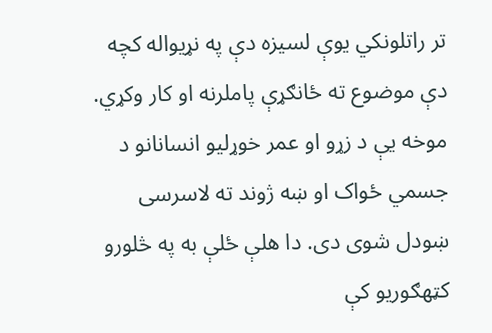تر راتلونکي یوې لسیزه دې په نړیواله کچه دې موضوع ته ځانګړې پاملرنه او کار وکړي. موخه یې د زړو او عمر خوړلیو انسانانو د جسمي ځواک او ښه ژوند ته لاسرسی ښودل شوی دی. دا هلې ځلې به په څلورو کټهګوریو کې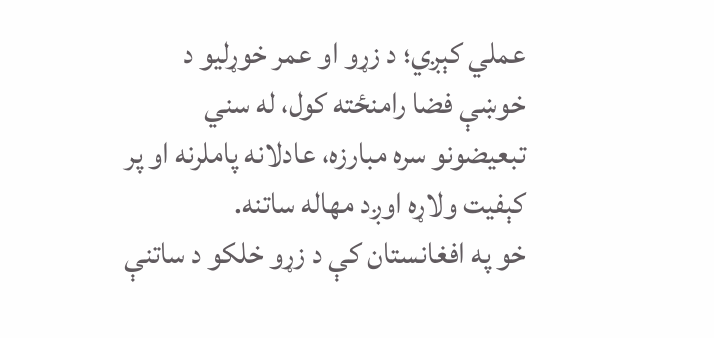عملي کېږي؛ د زړو او عمر خوړلیو د خوښې فضا رامنځته کول، له سني تبعیضونو سره مبارزه، عادلانه پاملرنه او پر کېفیت ولاړه اوږد مهاله ساتنه.
خو په افغانستان کې د زړو خلکو د ساتنې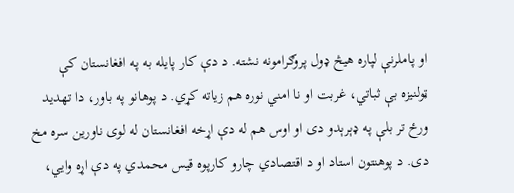او پاملرنې لپاره هیڅ ډول پروګرامونه نشته. د دې کار پایله به په افغانستان کې ټولنیزه بې ثباتي، غربت او نا امني نوره هم زیاته کړي. د پوهانو په باور، دا تهدید ورځ تر بلې په ډېرېدو دی او اوس هم له دې اړخه افغانستان له لوی ناورین سره مخ دی. د پوهنتون استاد او د اقتصادي چارو کارپوه قیس محمدي په دې اړه وایي،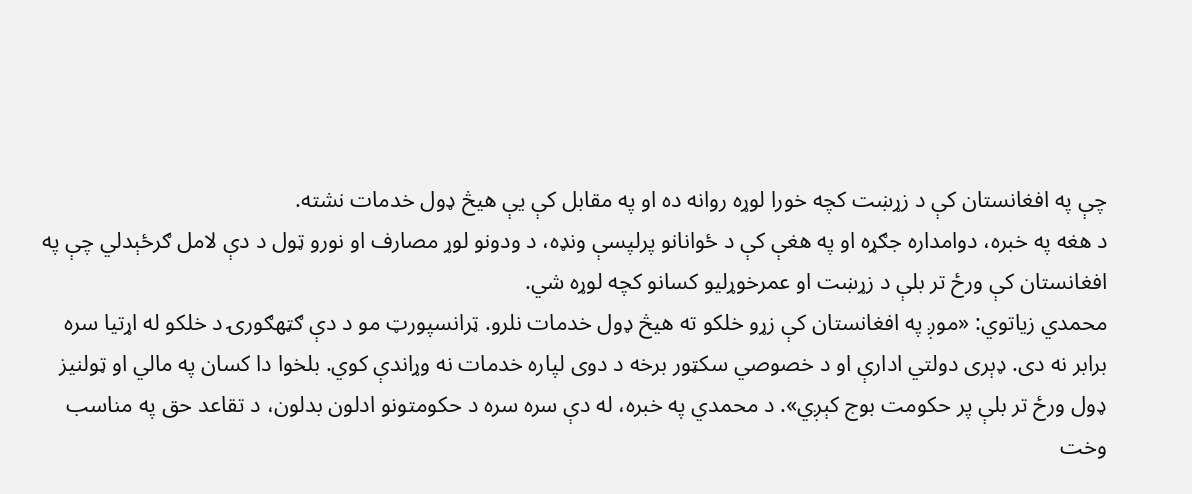چې په افغانستان کې د زړښت کچه خورا لوړه روانه ده او په مقابل کې یې هیڅ ډول خدمات نشته.
د هغه په خبره، دوامداره جګړه او په هغې کې د ځوانانو پرلپسې ونډه، د ودونو لوړ مصارف او نورو ټول د دې لامل ګرځېدلي چې په افغانستان کې ورځ تر بلې د زړښت او عمرخوړلیو کسانو کچه لوړه شي.
محمدي زیاتوي: «موږ په افغانستان کې زړو خلکو ته هیڅ ډول خدمات نلرو. ټرانسپورټ مو د دې ګټهګورۍ د خلکو له اړتیا سره برابر نه دی. ډېری دولتي ادارې او د خصوصي سکټور برخه د دوی لپاره خدمات نه وړاندې کوي. بلخوا دا کسان په مالي او ټولنیز ډول ورځ تر بلې پر حکومت بوج کېږي». د محمدي په خبره، له دې سره سره د حکومتونو ادلون بدلون، د تقاعد حق په مناسب وخت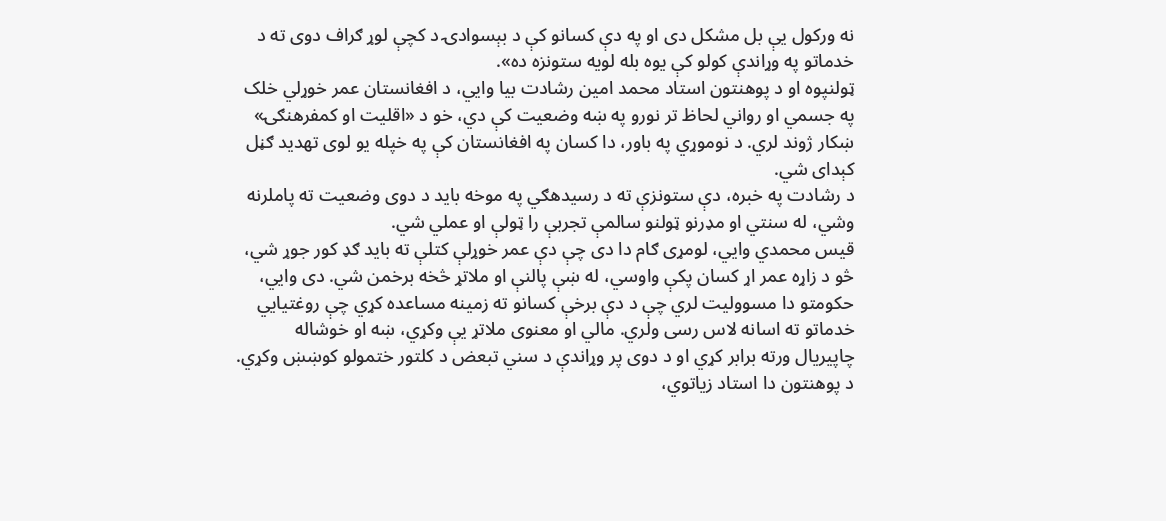نه ورکول یې بل مشکل دی او په دې کسانو کې د بېسوادۍ د کچې لوړ ګراف دوی ته د خدماتو په وړاندې کولو کې یوه بله لویه ستونزه ده».
ټولنپوه او د پوهنتون استاد محمد امین رشادت بیا وایي، د افغانستان عمر خوړلي خلک په جسمي او رواني لحاظ تر نورو په ښه وضعیت کې دي، خو د «اقلیت او کمفرهنګۍ» ښکار ژوند لري. د نوموړي په باور، دا کسان په افغانستان کې په خپله یو لوی تهدید ګڼل کېدای شي.
د رشادت په خبره، دې ستونزې ته د رسیدهګي په موخه باید د دوی وضعیت ته پاملرنه وشي، له سنتي او مډرنو ټولنو سالمې تجربې را ټولې او عملي شي.
قیس محمدي وایي، لومړی ګام دا دی چې دې عمر خوړلې کتلې ته باید ګډ کور جوړ شي، څو د زاړه عمر اړ کسان پکې واوسي، له ښې پالنې او ملاتړ څخه برخمن شي. دی وایي، حکومتو دا مسوولیت لري چې د دې برخې کسانو ته زمینه مساعده کړي چې روغتیایي خدماتو ته اسانه لاس رسی ولري. مالي او معنوی ملاتړ یې وکړي، ښه او خوشاله چاپیریال ورته برابر کړي او د دوی پر وړاندې د سني تبعض د کلتور ختمولو کوښښ وکړي.
د پوهنتون دا استاد زیاتوي،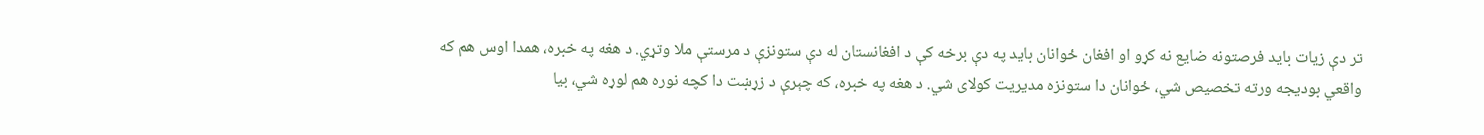تر دې زیات باید فرصتونه ضایع نه کړو او افغان ځوانان باید په دې برخه کې د افغانستان له دې ستونزې د مرستې ملا وتړي. د هغه په خبره، همدا اوس هم که واقعي بودیجه ورته تخصیص شي، ځوانان دا ستونزه مدیریت کولای شي. د هغه په خبره، که چېرې د زړښت دا کچه نوره هم لوړه شي، بیا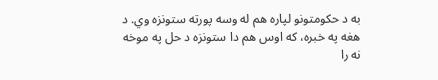به د حکومتونو لپاره هم له وسه پورته ستونزه وي. د هغه په خبره، که اوس هم دا ستونزه د حل په موخه نه را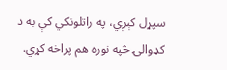سپړل کېږي، په راتلونکي کې به د کډوالۍ څپه نوره هم پراخه کړي.